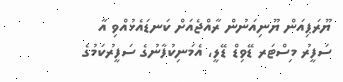ޔޫރަޕިއަން ޔޫނިއަނުން ރާއްޖެއަށް ކަނޑައެޅުއްވި އާ ސަފީރު މިސްޓަރ ޑޭވިޑް ޑޭލީ، އެމަނިކުފާނުގެ ސަފީރުކަމުގެ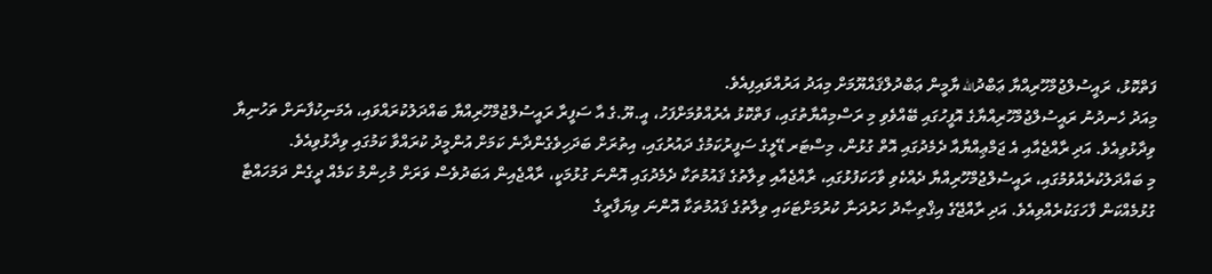ފަތްކޮޅު، ރައީސުލްޖުމްހޫރިއްޔާ ޢަބްދުالله ޔާމީން ޢަބްދުލްޤައްޔޫމަށް މިއަދު އަރުއްވައިފިއެވެ.
މިއަދު ހެނދުނު ރައީސުލްޖުމްހޫރިއްޔާގެ އޮފީހުގައި ބޭއްވެވި މި ރަސްމިއްޔާތުގައި، ފަތްކޮޅު އެރުއްވުމަށްފަހު، އީ.ޔޫ.ގެ އާ ސަފީރާ ރައީސުލްޖުމްހޫރިއްޔާ ބައްދަލުކުރައްވައި، އެމަނިކުފާނަށް ތަހުނިޔާ ވިދާޅުވިއެވެ. އަދި ރާއްޖެއާއި އެ ޖަމްޢިއްޔާއާ ދެމެދުގައި އޮތް ގުޅުން، މިސްޓަރ ޑޭލީގެ ސަފީރުކަމުގެ ދައުރުގައި، އިތުރަށް ބަދަހިވެގެންދާނެ ކަމަށް އުންމީދު ކުރައްވާ ކަމުގައި ވިދާޅުވިއެވެ.
މި ބައްދަލުކުރެއްވުމުގައި، ރައީސުލްޖުމްހޫރިއްޔާ ދެއްކެވި ވާހަކަފުޅުގައި، ރާއްޖެއާއި ވިލާތުގެ ޤައުމުތަކާ ދެމެދުގައި އޮންނަ ގުޅުމަކީ، ރާއްޖެއިން އަބަދުވެސް ވަރަށް މުހިންމު ކަމެއް ދީގެން ދަމަހައްޓާ ގުޅުމެއްކަން ފާހަގަކުރެއްވިއެވެ. އަދި ރާއްޖޭގެ އިޤްތިޞާދު ހަރުދަނާ ކުރުމަށްޓަކައި ވިލާތުގެ ޤައުމުތަކާ އޮންނަ ވިޔަފާރީގެ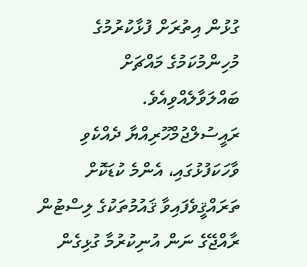ގުޅުން އިތުރަށް ފުޅާކުރުމުގެ މުހިންމުކަމުގެ މައްޗަށް ބައްލަވާލެއްވިއެވެ.
ރައީސުލްޖުމްހޫރިއްޔާ ދެއްކެވި ވާހަކަފުޅުގައި، އެންމެ ކުޑަކޮށް ތަރައްޤީވެފައިވާ ޤައުމުތަކުގެ ލިސްޓުން ރާއްޖޭގެ ނަން އުނިކުރުމާ ގުޅިގެން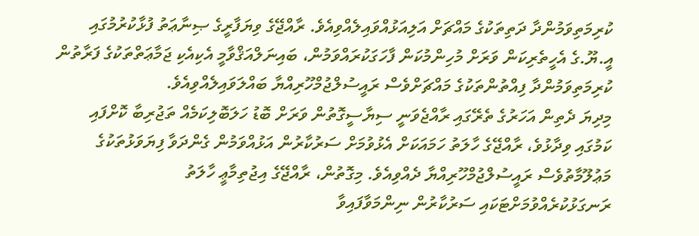ކުރިމަތިވަމުންދާ ދަތިތަކުގެ މައްޗަށް އަލިއަޅުއްވައިލެއްވިއެވެ. ރާއްޖޭގެ ވިޔަފާރީގެ ޞިނާޢަތު ފުޅާކުރުމުގައި އީ.ޔޫ.ގެ އެހީތެރިކަން ވަރަށް މުހިންމުކަން ފާހަގަކުރައްވަމުން، ބައިނަލްއަޤްވާމީ އެކިއެކި ޖަމާޢަތްތަކުގެ ފަރާތުން ކުރިމަތިވަމުންދާ ފިއްތުންތަކުގެ މައްޗަށްވެސް ރައީސުލްޖުމްހޫރިއްޔާ ބައްލަވައިލެއްވިއެވެ.
މިދިޔަ ދެތިން އަހަރުގެ ތެރޭގައި ރާއްޖެވަނީ ސިޔާސީގޮތުން ވަރަށް ބޮޑު ހަލަބޮލިކަމެއް ތަޖުރިބާ ކޮށްފައި ކަމުގައި ވިދާޅުވެ، ރާއްޖޭގެ ހާލަތު ހަމައަކަށް އެޅުވުމަށް ސަރުކާރުން އަޅުއްވަމުން ގެންދަވާ ފިޔަވަޅުތަކުގެ މަޢުލޫމާތުވެސް ރައީސުލްޖުމްހޫރިއްޔާ ދެއްވިއެވެ. މިގޮތުން، ރާއްޖޭގެ އިޖުތިމާޢީ ހާލަތު ރަނގަޅުކުރެއްވުމަށްޓަކައި ސަރުކާރުން ނިންމަވާފައިވާ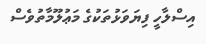އިސްލާހީ ފިޔަވަޅުތަކުގެ މަޢުލޫމާތުވެސް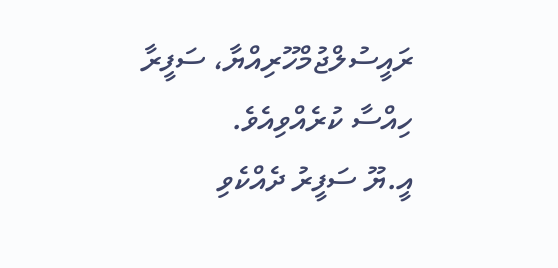ރައީސުލްޖުމްހޫރިއްޔާ، ސަފީރާ ހިއްސާ ކުރެއްވިއެވެ.
އީ.ޔޫ ސަފީރު ދެއްކެވި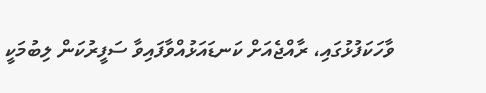ވާހަކަފުޅުގައި، ރާއްޖެއަށް ކަނޑައަޅުއްވާފައިވާ ސަފީރުކަން ލިބުމަކީ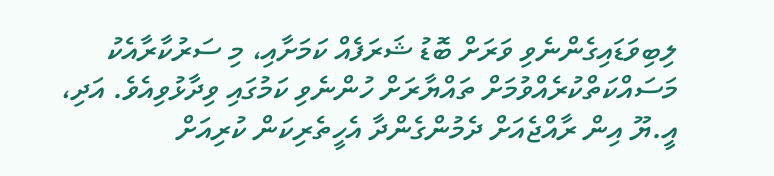ލިބިވަޑައިގެންނެވި ވަރަށް ބޮޑު ޝަރަފެއް ކަމަށާއި، މި ސަރުކާރާއެކު މަސައްކަތްކުރެއްވުމަށް ތައްޔާރަށް ހުންނެވި ކަމުގައި ވިދާޅުވިއެވެ. އަދި، އީ.ޔޫ އިން ރާއްޖެއަށް ދެމުންގެންދާ އެހީތެރިކަން ކުރިއަށް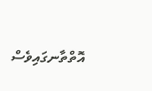އޮތްތާނގައިވެސް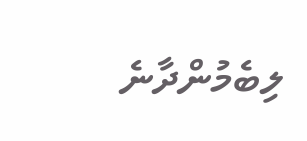ލިބެމުންދާނެ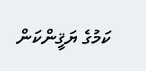ކަމުގެ ޔަޤީންކަން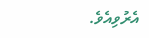އެރުވިއެވެ.